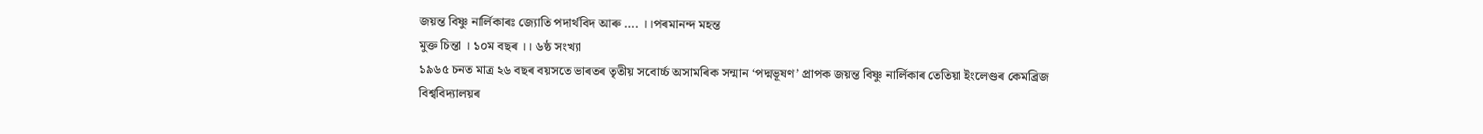জয়ন্ত বিষ্ণু নাৰ্লিকাৰঃ জ্যোতি পদাৰ্থবিদ আৰু …. ।।পৰমানন্দ মহন্ত
মুক্ত চিন্তা । ১০ম বছৰ ।। ৬ষ্ঠ সংখ্যা
১৯৬৫ চনত মাত্ৰ ২৬ বছৰ বয়সতে ভাৰতৰ তৃতীয় সবোৰ্চ্চ অসামৰিক সন্মান ‘পদ্মভূষণ’ প্ৰাপক জয়ন্ত বিষ্ণু নাৰ্লিকাৰ তেতিয়া ইংলেণ্ডৰ কেমব্ৰিজ বিশ্ববিদ্যালয়ৰ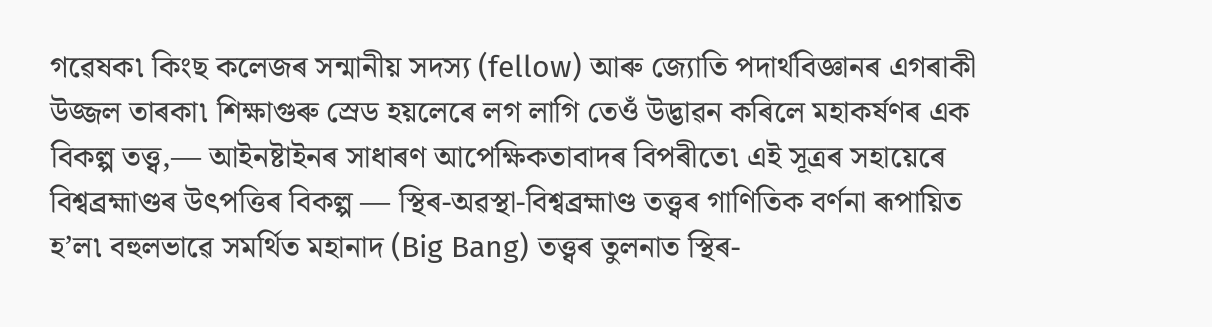গৱেষক৷ কিংছ কলেজৰ সন্মানীয় সদস্য (fellow) আৰু জ্যোতি পদাৰ্থবিজ্ঞানৰ এগৰাকী উজ্জল তাৰকা৷ শিক্ষাগুৰু স্ৰেড হয়লেৰে লগ লাগি তেওঁ উদ্ভাৱন কৰিলে মহাকৰ্ষণৰ এক বিকল্প তত্ত্ব,— আইনষ্টাইনৰ সাধাৰণ আপেক্ষিকতাবাদৰ বিপৰীতে৷ এই সূত্ৰৰ সহায়েৰে বিশ্বব্ৰহ্মাণ্ডৰ উৎপত্তিৰ বিকল্প — স্থিৰ-অৱস্থা-বিশ্বব্ৰহ্মাণ্ড তত্ত্বৰ গাণিতিক বৰ্ণনা ৰূপায়িত হ’ল৷ বহুলভাৱে সমৰ্থিত মহানাদ (Big Bang) তত্ত্বৰ তুলনাত স্থিৰ-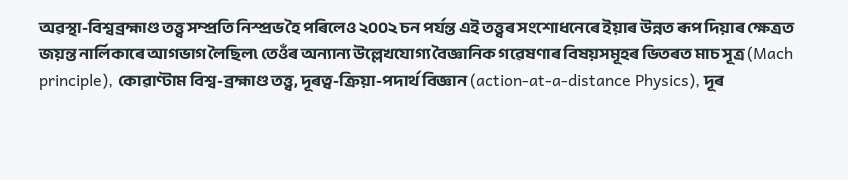অৱস্থা-বিশ্বব্ৰহ্মাণ্ড তত্ত্ব সম্প্ৰতি নিস্প্ৰভ হৈ পৰিলেও ২০০২ চন পৰ্যন্ত এই তত্ত্বৰ সংশোধনেৰে ইয়াৰ উন্নত ৰূপ দিয়াৰ ক্ষেত্ৰত জয়ন্ত নাৰ্লিকাৰে আগভাগ লৈছিল৷ তেওঁৰ অন্যান্য উল্লেখযোগ্য বৈজ্ঞানিক গৱেষণাৰ বিষয়সমূহৰ ভিতৰত মাচ সূত্ৰ (Mach principle), কোৱাণ্টাম বিশ্ব-ব্ৰহ্মাণ্ড তত্ত্ব, দূৰত্ব-ক্ৰিয়া-পদাৰ্থ বিজ্ঞান (action-at-a-distance Physics), দূৰ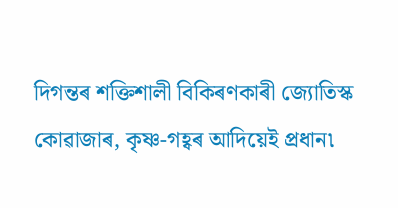দিগন্তৰ শক্তিশালী বিকিৰণকাৰী জ্যোতিস্ক কোৱাজাৰ, কৃষ্ণ-গহ্বৰ আদিয়েই প্ৰধান৷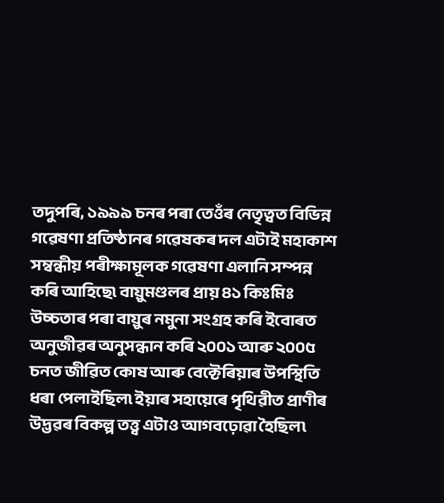তদুপৰি, ১৯৯৯ চনৰ পৰা তেওঁৰ নেতৃত্বত বিভিন্ন গৱেষণা প্ৰতিষ্ঠানৰ গৱেষকৰ দল এটাই মহাকাশ সম্বন্ধীয় পৰীক্ষামূলক গৱেষণা এলানি সম্পন্ন কৰি আহিছে৷ বায়ুমণ্ডলৰ প্ৰায় ৪১ কিঃমিঃ উচ্চতাৰ পৰা বায়ুৰ নমুনা সংগ্ৰহ কৰি ইবোৰত অনুজীৱৰ অনুসন্ধান কৰি ২০০১ আৰু ২০০৫ চনত জীৱিত কোষ আৰু বেক্টেৰিয়াৰ উপস্থিতি ধৰা পেলাইছিল৷ ইয়াৰ সহায়েৰে পৃথিৱীত প্ৰাণীৰ উদ্ভৱৰ বিকল্প তত্ত্ব এটাও আগবঢ়োৱা হৈছিল৷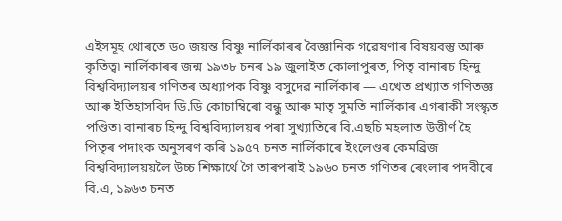এইসমূহ থোৰতে ড০ জয়ন্ত বিষ্ণু নাৰ্লিকাৰৰ বৈজ্ঞানিক গৱেষণাৰ বিষয়বস্তু আৰু কৃতিত্ব৷ নাৰ্লিকাৰৰ জন্ম ১৯৩৮ চনৰ ১৯ জুলাইত কোলাপুৰত, পিতৃ বানাৰচ হিন্দু বিশ্ববিদ্যালয়ৰ গণিতৰ অধ্যাপক বিষ্ণু বসুদেৱ নাৰ্লিকাৰ — এখেত প্ৰখ্যাত গণিতজ্ঞ আৰু ইতিহাসবিদ ডি.ডি কোচাম্বিৰো বন্ধু আৰু মাতৃ সুমতি নাৰ্লিকাৰ এগৰাকী সংস্কৃত পণ্ডিত৷ বানাৰচ হিন্দু বিশ্ববিদ্যালয়ৰ পৰা সুখ্যাতিৰে বি.এছচি মহলাত উত্তীৰ্ণ হৈ পিতৃৰ পদাংক অনুসৰণ কৰি ১৯৫৭ চনত নাৰ্লিকাৰে ইংলেণ্ডৰ কেমব্ৰিজ বিশ্ববিদ্যালয়য়লৈ উচ্চ শিক্ষাৰ্থে গৈ তাৰপৰাই ১৯৬০ চনত গণিতৰ ৰেংলাৰ পদবীৰে বি.এ, ১৯৬৩ চনত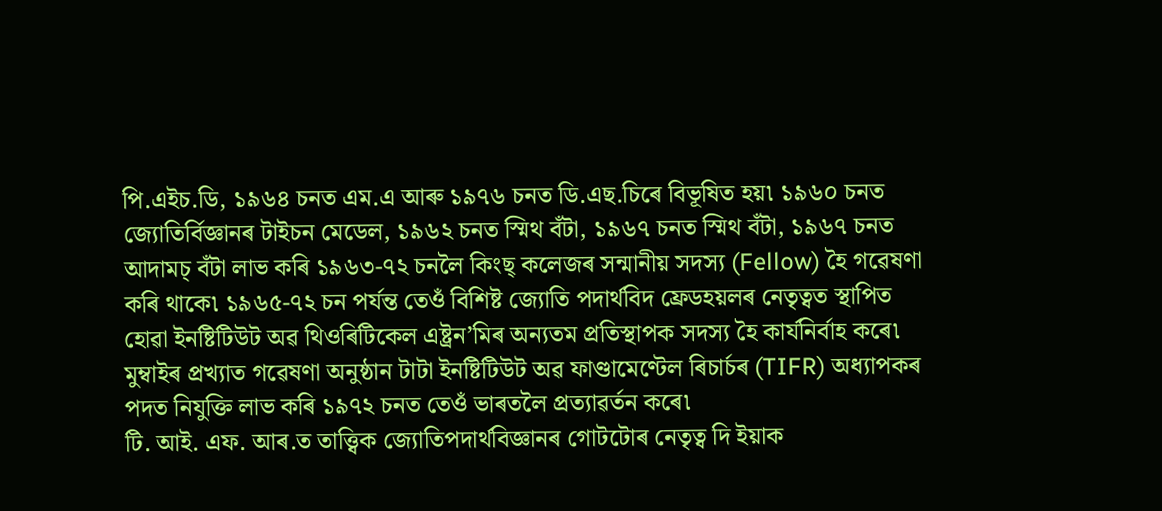পি.এইচ.ডি, ১৯৬৪ চনত এম.এ আৰু ১৯৭৬ চনত ডি.এছ.চিৰে বিভূষিত হয়৷ ১৯৬০ চনত জ্যোতিৰ্বিজ্ঞানৰ টাইচন মেডেল, ১৯৬২ চনত স্মিথ বঁটা, ১৯৬৭ চনত স্মিথ বঁটা, ১৯৬৭ চনত আদামচ্ বঁটা লাভ কৰি ১৯৬৩-৭২ চনলৈ কিংছ্ কলেজৰ সন্মানীয় সদস্য (Fellow) হৈ গৱেষণা কৰি থাকে৷ ১৯৬৫-৭২ চন পৰ্যন্ত তেওঁ বিশিষ্ট জ্যোতি পদাৰ্থবিদ ফ্ৰেডহয়লৰ নেতৃত্বত স্থাপিত হোৱা ইনষ্টিটিউট অৱ থিওৰিটিকেল এষ্ট্ৰন’মিৰ অন্যতম প্ৰতিস্থাপক সদস্য হৈ কাৰ্যনিৰ্বাহ কৰে৷ মুম্বাইৰ প্ৰখ্যাত গৱেষণা অনুষ্ঠান টাটা ইনষ্টিটিউট অৱ ফাণ্ডামেণ্টেল ৰিচাৰ্চৰ (TIFR) অধ্যাপকৰ পদত নিযুক্তি লাভ কৰি ১৯৭২ চনত তেওঁ ভাৰতলৈ প্ৰত্যাৱৰ্তন কৰে৷
টি. আই. এফ. আৰ.ত তাত্ত্বিক জ্যোতিপদাৰ্থবিজ্ঞানৰ গোটটোৰ নেতৃত্ব দি ইয়াক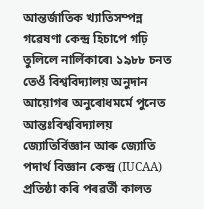আন্তৰ্জাতিক খ্যাতিসম্পন্ন গৱেষণা কেন্দ্ৰ হিচাপে গঢ়ি তুলিলে নাৰ্লিকাৰে৷ ১৯৮৮ চনত তেওঁ বিশ্ববিদ্যালয় অনুদান আয়োগৰ অনুৰোধমৰ্মে পুনেত আন্তঃবিশ্ববিদ্যালয় জ্যোতিৰ্বিজ্ঞান আৰু জ্যোতি পদাৰ্থ বিজ্ঞান কেন্দ্ৰ (IUCAA) প্ৰতিষ্ঠা কৰি পৰৱৰ্তী কালত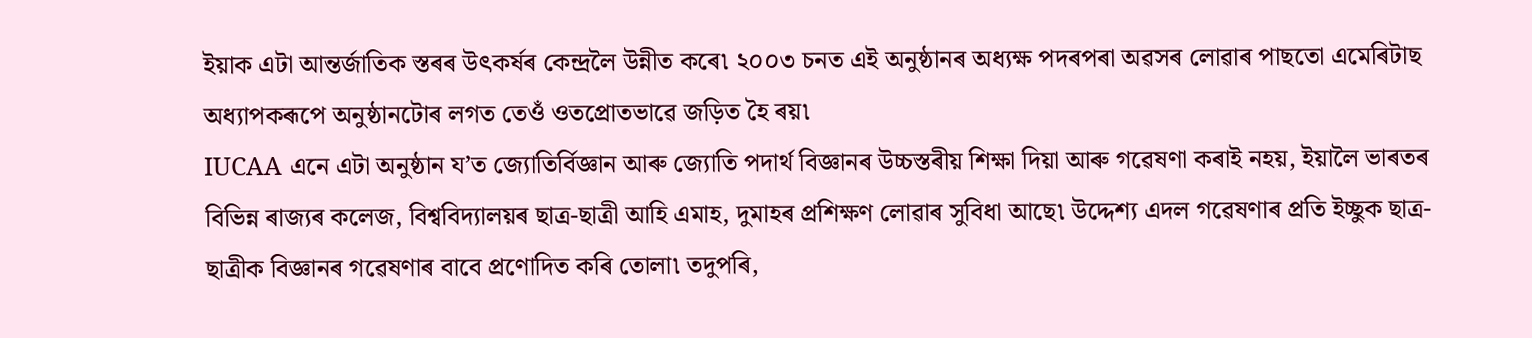ইয়াক এটা আন্তৰ্জাতিক স্তৰৰ উৎকৰ্ষৰ কেন্দ্ৰলৈ উন্নীত কৰে৷ ২০০৩ চনত এই অনুষ্ঠানৰ অধ্যক্ষ পদৰপৰা অৱসৰ লোৱাৰ পাছতো এমেৰিটাছ অধ্যাপকৰূপে অনুষ্ঠানটোৰ লগত তেওঁ ওতপ্ৰোতভাৱে জড়িত হৈ ৰয়৷
IUCAA এনে এটা অনুষ্ঠান য’ত জ্যোতিৰ্বিজ্ঞান আৰু জ্যোতি পদাৰ্থ বিজ্ঞানৰ উচ্চস্তৰীয় শিক্ষা দিয়া আৰু গৱেষণা কৰাই নহয়, ইয়ালৈ ভাৰতৰ বিভিন্ন ৰাজ্যৰ কলেজ, বিশ্ববিদ্যালয়ৰ ছাত্ৰ-ছাত্ৰী আহি এমাহ, দুমাহৰ প্ৰশিক্ষণ লোৱাৰ সুবিধা আছে৷ উদ্দেশ্য এদল গৱেষণাৰ প্ৰতি ইচ্ছুক ছাত্ৰ-ছাত্ৰীক বিজ্ঞানৰ গৱেষণাৰ বাবে প্ৰণোদিত কৰি তোলা৷ তদুপৰি,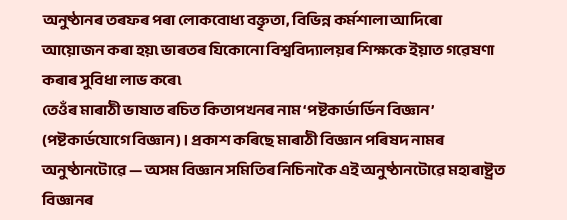অনুষ্ঠানৰ তৰফৰ পৰা লোকবোধ্য বক্তৃতা, বিভিন্ন কৰ্মশালা আদিৰো আয়োজন কৰা হয়৷ ভাৰতৰ যিকোনো বিশ্ববিদ্যালয়ৰ শিক্ষকে ইয়াত গৱেষণা কৰাৰ সুবিধা লাভ কৰে৷
তেওঁৰ মাৰাঠী ভাষাত ৰচিত কিতাপখনৰ নাম ‘পষ্টকাৰ্ডাৰ্ডিন বিজ্ঞান’ (পষ্টকাৰ্ডযোগে বিজ্ঞান)। প্ৰকাশ কৰিছে মাৰাঠী বিজ্ঞান পৰিষদ নামৰ অনুষ্ঠানটোৱে — অসম বিজ্ঞান সমিতিৰ নিচিনাকৈ এই অনুষ্ঠানটোৱে মহাৰাষ্ট্ৰত বিজ্ঞানৰ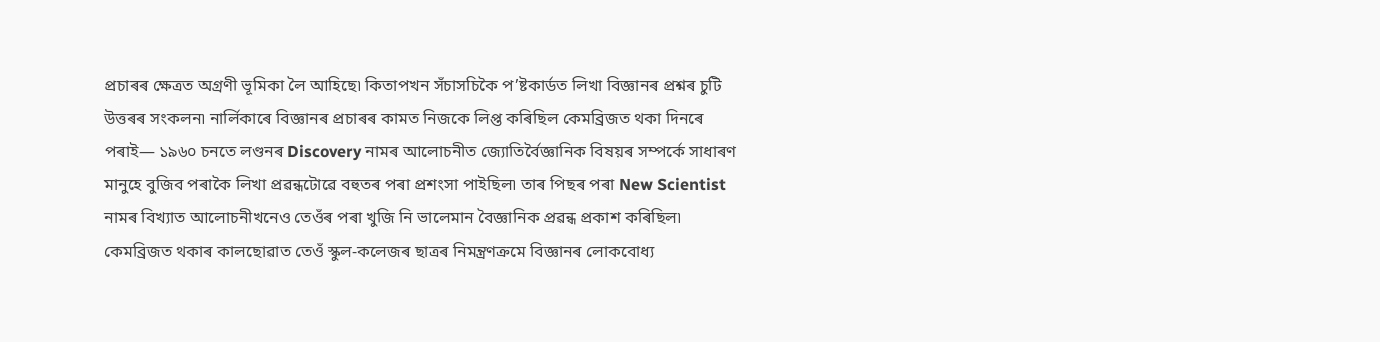প্ৰচাৰৰ ক্ষেত্ৰত অগ্ৰণী ভূমিকা লৈ আহিছে৷ কিতাপখন সঁচাসচিকৈ প’ষ্টকাৰ্ডত লিখা বিজ্ঞানৰ প্ৰশ্নৰ চুটি উত্তৰৰ সংকলন৷ নাৰ্লিকাৰে বিজ্ঞানৰ প্ৰচাৰৰ কামত নিজকে লিপ্ত কৰিছিল কেমব্ৰিজত থকা দিনৰে পৰাই— ১৯৬০ চনতে লণ্ডনৰ Discovery নামৰ আলোচনীত জ্যোতিৰ্বৈজ্ঞানিক বিষয়ৰ সম্পৰ্কে সাধাৰণ মানুহে বুজিব পৰাকৈ লিখা প্ৰৱন্ধটোৱে বহুতৰ পৰা প্ৰশংসা পাইছিল৷ তাৰ পিছৰ পৰা New Scientist নামৰ বিখ্যাত আলোচনীখনেও তেওঁৰ পৰা খুজি নি ভালেমান বৈজ্ঞানিক প্ৰৱন্ধ প্ৰকাশ কৰিছিল৷ কেমব্ৰিজত থকাৰ কালছোৱাত তেওঁ স্কুল-কলেজৰ ছাত্ৰৰ নিমন্ত্ৰণক্ৰমে বিজ্ঞানৰ লোকবোধ্য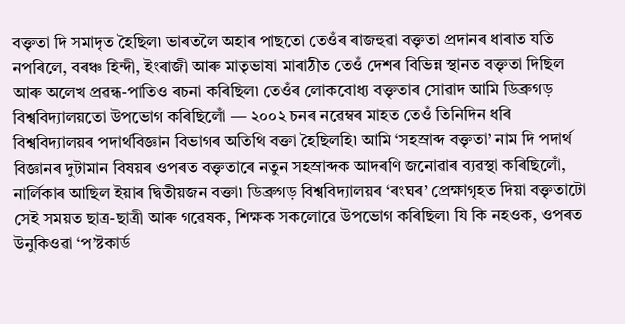বক্তৃতা দি সমাদৃত হৈছিল৷ ভাৰতলৈ অহাৰ পাছতো তেওঁৰ ৰাজহুৱা বক্তৃতা প্ৰদানৰ ধাৰাত যতি নপৰিলে, বৰঞ্চ হিন্দী, ইংৰাজী আৰু মাতৃভাষা মাৰাঠীত তেওঁ দেশৰ বিভিন্ন স্থানত বক্তৃতা দিছিল আৰু অলেখ প্ৰৱন্ধ-পাতিও ৰচনা কৰিছিল৷ তেওঁৰ লোকবোধ্য বক্তৃতাৰ সোৱাদ আমি ডিব্ৰুগড় বিশ্ববিদ্যালয়তো উপভোগ কৰিছিলোঁ — ২০০২ চনৰ নৱেম্বৰ মাহত তেওঁ তিনিদিন ধৰি বিশ্ববিদ্যালয়ৰ পদাৰ্থবিজ্ঞান বিভাগৰ অতিথি বক্তা হৈছিলহি৷ আমি ‘সহস্ৰাব্দ বক্তৃতা’ নাম দি পদাৰ্থ বিজ্ঞানৰ দুটামান বিষয়ৰ ওপৰত বক্তৃতাৰে নতুন সহস্ৰাব্দক আদৰণি জনোৱাৰ ব্যৱস্থা কৰিছিলোঁ, নাৰ্লিকাৰ আছিল ইয়াৰ দ্বিতীয়জন বক্তা৷ ডিব্ৰুগড় বিশ্ববিদ্যালয়ৰ ‘ৰংঘৰ’ প্ৰেক্ষাগৃহত দিয়া বক্তৃতাটো সেই সময়ত ছাত্ৰ-ছাত্ৰী আৰু গৱেষক, শিক্ষক সকলোৱে উপভোগ কৰিছিল৷ যি কি নহওক, ওপৰত উনুকিওৱা ‘প’ষ্টকাৰ্ড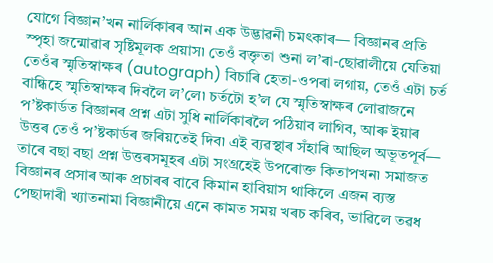যোগে বিজ্ঞান’খন নাৰ্লিকাৰৰ আন এক উদ্ভাৱনী চমৎকাৰ— বিজ্ঞানৰ প্ৰতি স্পৃহা জন্মোৱাৰ সৃষ্টিমূলক প্ৰয়াস৷ তেওঁ বক্তৃতা শুনা ল’ৰা-ছোৱালীয়ে যেতিয়া তেওঁৰ স্মৃতিস্বাক্ষৰ (autograph) বিচাৰি হেতা-ওপৰা লগায়, তেওঁ এটা চৰ্ত বান্ধিহে স্মৃতিস্বাক্ষৰ দিবলৈ ল’লে৷ চৰ্তটো হ’ল যে স্মৃতিস্বাক্ষৰ লোৱাজনে প’ষ্টকাৰ্ডত বিজ্ঞানৰ প্ৰশ্ন এটা সুধি নাৰ্লিকাৰলৈ পঠিয়াব লাগিব, আৰু ইয়াৰ উত্তৰ তেওঁ প’ষ্টকাৰ্ডৰ জৰিয়তেই দিব৷ এই ব্যৱস্থাৰ সঁহাৰি আছিল অভূতপূৰ্ব— তাৰে বছা বছা প্ৰশ্ন উত্তৰসমূহৰ এটা সংগ্ৰহেই উপৰোক্ত কিতাপখন৷ সমাজত বিজ্ঞানৰ প্ৰসাৰ আৰু প্ৰচাৰৰ বাবে কিমান হাবিয়াস থাকিলে এজন ব্যস্ত পেছাদাৰী খ্যাতনামা বিজ্ঞানীয়ে এনে কামত সময় খৰচ কৰিব, ভাৱিলে তৱধ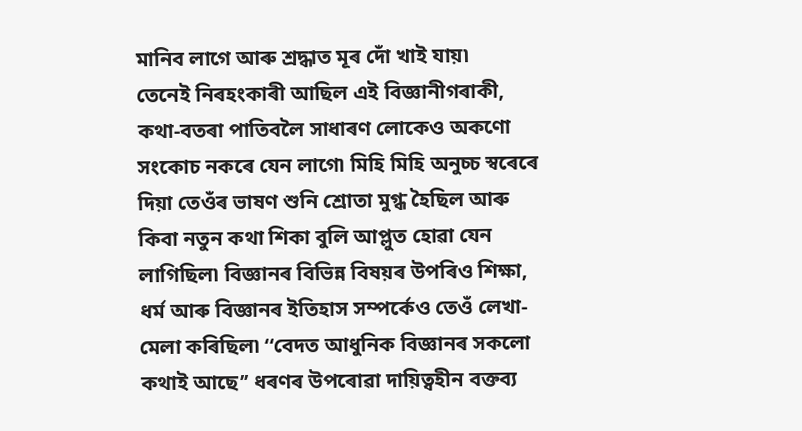মানিব লাগে আৰু শ্ৰদ্ধাত মূৰ দোঁ খাই যায়৷
তেনেই নিৰহংকাৰী আছিল এই বিজ্ঞানীগৰাকী, কথা-বতৰা পাতিবলৈ সাধাৰণ লোকেও অকণো সংকোচ নকৰে যেন লাগে৷ মিহি মিহি অনুচ্চ স্বৰেৰে দিয়া তেওঁৰ ভাষণ শুনি শ্ৰোতা মুগ্ধ হৈছিল আৰু কিবা নতুন কথা শিকা বুলি আপ্লুত হোৱা যেন লাগিছিল৷ বিজ্ঞানৰ বিভিন্ন বিষয়ৰ উপৰিও শিক্ষা, ধৰ্ম আৰু বিজ্ঞানৰ ইতিহাস সম্পৰ্কেও তেওঁ লেখা-মেলা কৰিছিল৷ ‘‘বেদত আধুনিক বিজ্ঞানৰ সকলো কথাই আছে’’ ধৰণৰ উপৰোৱা দায়িত্বহীন বক্তব্য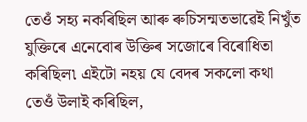তেওঁ সহ্য নকৰিছিল আৰু ৰুচিসন্মতভাৱেই নিখুঁত যুক্তিৰে এনেবোৰ উক্তিৰ সজোৰে বিৰোধিতা কৰিছিল৷ এইটো নহয় যে বেদৰ সকলো কথা তেওঁ উলাই কৰিছিল,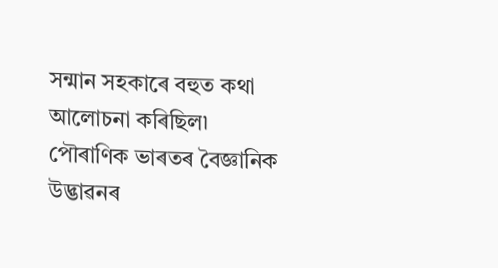সন্মান সহকাৰে বহুত কথা আলোচনা কৰিছিল৷ পৌৰাণিক ভাৰতৰ বৈজ্ঞানিক উদ্ভাৱনৰ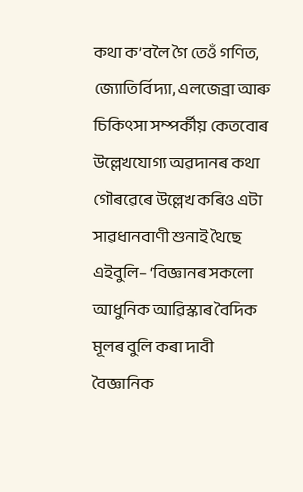কথা ক’বলৈ গৈ তেওঁ গণিত, জ্যোতিৰ্বিদ্যা, এলজেব্ৰা আৰু চিকিৎসা সম্পৰ্কীয় কেতবোৰ উল্লেখযোগ্য অৱদানৰ কথা গৌৰৱেৰে উল্লেখ কৰিও এটা সাৱধানবাণী শুনাই থৈছে এইবুলি– ‘বিজ্ঞানৰ সকলো আধুনিক আৱিস্কাৰ বৈদিক মূলৰ বুলি কৰা দাবী বৈজ্ঞানিক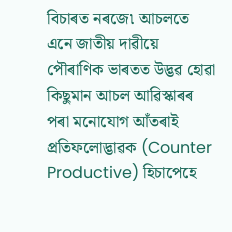বিচাৰত নৰজে৷ আচলতে এনে জাতীয় দাৱীয়ে পৌৰাণিক ভাৰতত উদ্ভৱ হোৱা কিছুমান আচল আৱিস্কাৰৰ পৰা মনোযোগ আঁতৰাই প্ৰতিফলোদ্ভাৱক (Counter Productive) হিচাপেহে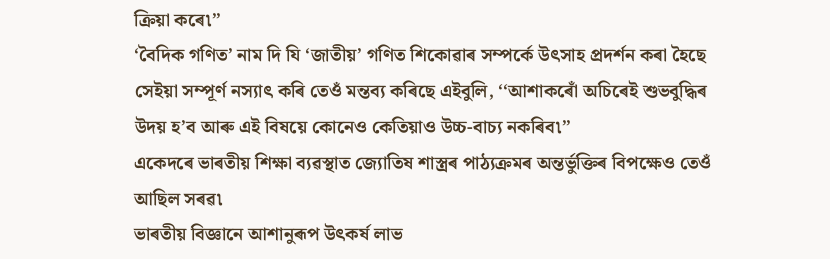ক্ৰিয়া কৰে৷’’
‘বৈদিক গণিত’ নাম দি যি ‘জাতীয়’ গণিত শিকোৱাৰ সম্পৰ্কে উৎসাহ প্ৰদৰ্শন কৰা হৈছে সেইয়া সম্পূৰ্ণ নস্যাৎ কৰি তেওঁ মন্তব্য কৰিছে এইবুলি, ‘‘আশাকৰোঁ অচিৰেই শুভবুদ্ধিৰ উদয় হ’ব আৰু এই বিষয়ে কোনেও কেতিয়াও উচ্চ-বাচ্য নকৰিব৷’’
একেদৰে ভাৰতীয় শিক্ষা ব্যৱস্থাত জ্যোতিষ শাস্ত্ৰৰ পাঠ্যক্ৰমৰ অন্তৰ্ভুক্তিৰ বিপক্ষেও তেওঁ আছিল সৰৱ৷
ভাৰতীয় বিজ্ঞানে আশানুৰূপ উৎকৰ্ষ লাভ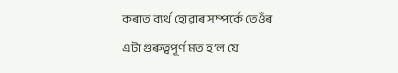কৰাত ব্যৰ্থ হোৱাৰ সম্পৰ্কে তেওঁৰ এটা গুৰুত্বপূৰ্ণ মত হ’ল যে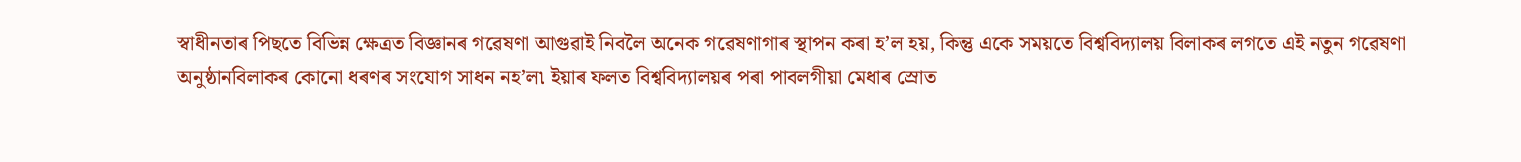স্বাধীনতাৰ পিছতে বিভিন্ন ক্ষেত্ৰত বিজ্ঞানৰ গৱেষণা আগুৱাই নিবলৈ অনেক গৱেষণাগাৰ স্থাপন কৰা হ’ল হয়, কিন্তু একে সময়তে বিশ্ববিদ্যালয় বিলাকৰ লগতে এই নতুন গৱেষণা অনুষ্ঠানবিলাকৰ কোনো ধৰণৰ সংযোগ সাধন নহ’ল৷ ইয়াৰ ফলত বিশ্ববিদ্যালয়ৰ পৰা পাবলগীয়া মেধাৰ স্ৰোত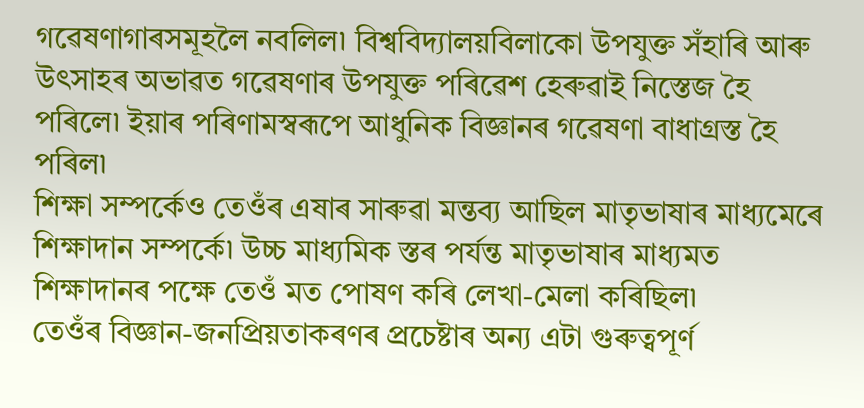গৱেষণাগাৰসমূহলৈ নবলিল৷ বিশ্ববিদ্যালয়বিলাকো উপযুক্ত সঁহাৰি আৰু উৎসাহৰ অভাৱত গৱেষণাৰ উপযুক্ত পৰিৱেশ হেৰুৱাই নিস্তেজ হৈ পৰিলে৷ ইয়াৰ পৰিণামস্বৰূপে আধুনিক বিজ্ঞানৰ গৱেষণা বাধাগ্ৰস্ত হৈ পৰিল৷
শিক্ষা সম্পৰ্কেও তেওঁৰ এষাৰ সাৰুৱা মন্তব্য আছিল মাতৃভাষাৰ মাধ্যমেৰে শিক্ষাদান সম্পৰ্কে৷ উচ্চ মাধ্যমিক স্তৰ পৰ্যন্ত মাতৃভাষাৰ মাধ্যমত শিক্ষাদানৰ পক্ষে তেওঁ মত পোষণ কৰি লেখা-মেলা কৰিছিল৷
তেওঁৰ বিজ্ঞান-জনপ্ৰিয়তাকৰণৰ প্ৰচেষ্টাৰ অন্য এটা গুৰুত্বপূৰ্ণ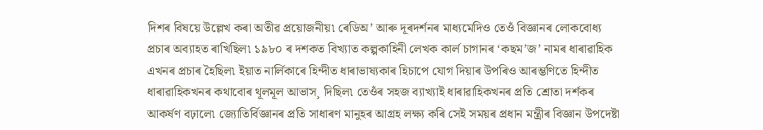দিশৰ বিষয়ে উল্লেখ কৰা অতীৱ প্ৰয়োজনীয়৷ ৰেডিঅ’ আৰু দূৰদৰ্শনৰ মাধ্যমেদিও তেওঁ বিজ্ঞানৰ লোকবোধ্য প্ৰচাৰ অব্যাহত ৰাখিছিল৷ ১৯৮০ ৰ দশকত বিখ্যাত কল্পকাহিনী লেখক কাৰ্ল চাগানৰ ‘কছম’জ’ নামৰ ধাৰাৱাহিক এখনৰ প্ৰচাৰ হৈছিল৷ ইয়াত নাৰ্লিকাৰে হিন্দীত ধাৰাভাষ্যকাৰ হিচাপে যোগ দিয়াৰ উপৰিও আৰম্ভণিতে হিন্দীত ধাৰাৱাহিকখনৰ কথাবোৰ থূলমূল আভাস¸ দিছিল৷ তেওঁৰ সহজ ব্যাখ্যাই ধাৰাৱাহিকখনৰ প্ৰতি শ্ৰোতা দৰ্শকৰ আকৰ্ষণ বঢ়ালে৷ জ্যোতিৰ্বিজ্ঞানৰ প্ৰতি সাধাৰণ মানুহৰ আগ্ৰহ লক্ষ্য কৰি সেই সময়ৰ প্ৰধান মন্ত্ৰীৰ বিজ্ঞান উপদেষ্টা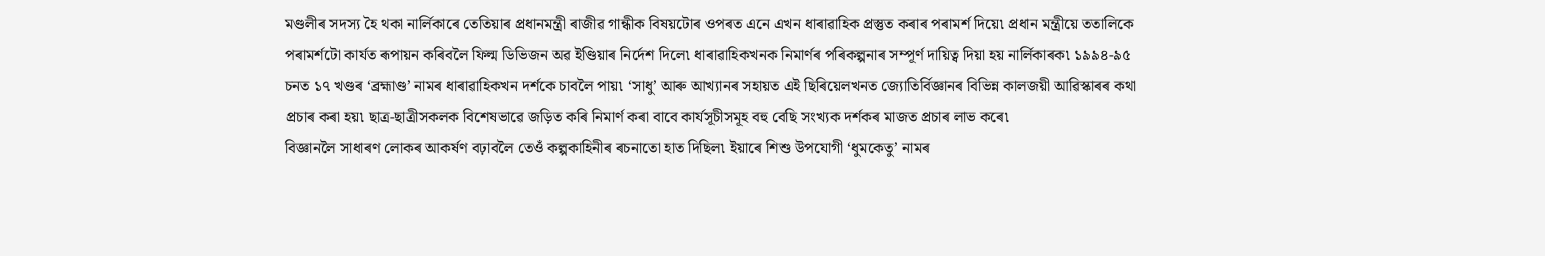মণ্ডলীৰ সদস্য হৈ থকা নাৰ্লিকাৰে তেতিয়াৰ প্ৰধানমন্ত্ৰী ৰাজীৱ গান্ধীক বিষয়টোৰ ওপৰত এনে এখন ধাৰাৱাহিক প্ৰস্তুত কৰাৰ পৰামৰ্শ দিয়ে৷ প্ৰধান মন্ত্ৰীয়ে ততালিকে পৰামৰ্শটো কাৰ্যত ৰূপায়ন কৰিবলৈ ফিল্ম ডিভিজন অৱ ইণ্ডিয়াৰ নিৰ্দেশ দিলে৷ ধাৰাৱাহিকখনক নিমাৰ্ণৰ পৰিকল্পনাৰ সম্পূৰ্ণ দায়িত্ব দিয়া হয় নাৰ্লিকাৰক৷ ১৯৯৪-৯৫ চনত ১৭ খণ্ডৰ ‘ব্ৰহ্মাণ্ড’ নামৰ ধাৰাৱাহিকখন দৰ্শকে চাবলৈ পায়৷ ‘সাধু’ আৰু আখ্যানৰ সহায়ত এই ছিৰিয়েলখনত জ্যোতিৰ্বিজ্ঞানৰ বিভিন্ন কালজয়ী আৱিস্কাৰৰ কথা প্ৰচাৰ কৰা হয়৷ ছাত্ৰ-ছাত্ৰীসকলক বিশেষভাৱে জড়িত কৰি নিমাৰ্ণ কৰা বাবে কাৰ্যসূচীসমূহ বহু বেছি সংখ্যক দৰ্শকৰ মাজত প্ৰচাৰ লাভ কৰে৷
বিজ্ঞানলৈ সাধাৰণ লোকৰ আকৰ্ষণ বঢ়াবলৈ তেওঁ কল্পকাহিনীৰ ৰচনাতো হাত দিছিল৷ ইয়াৰে শিশু উপযোগী ‘ধুমকেতু’ নামৰ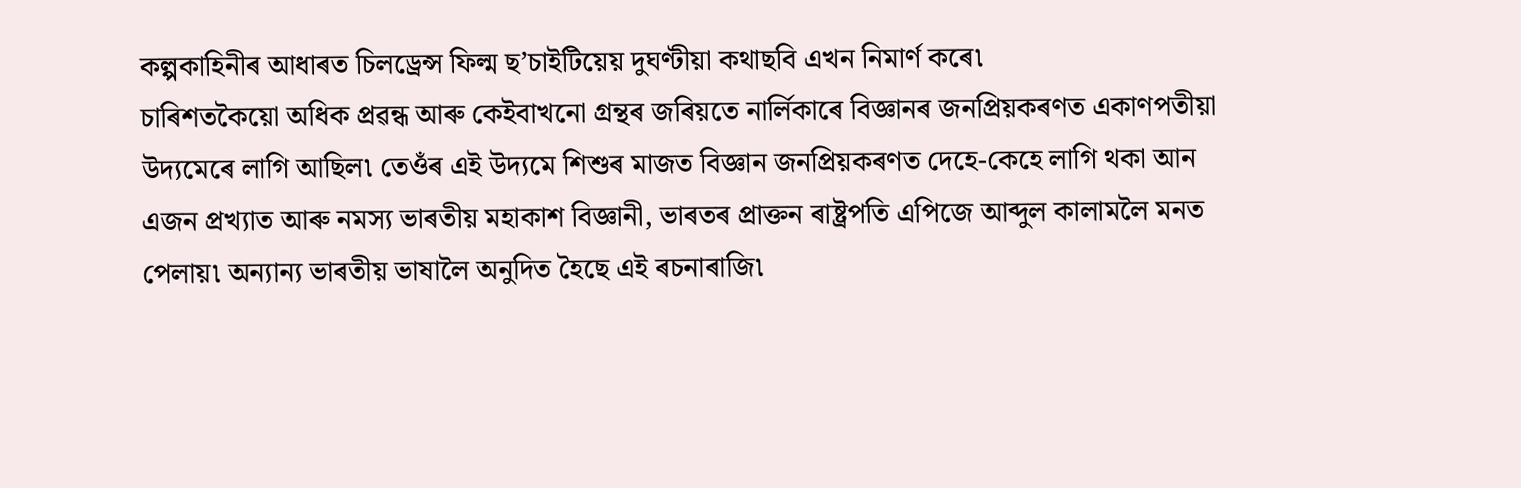কল্পকাহিনীৰ আধাৰত চিলড্ৰেন্স ফিল্ম ছ’চাইটিয়েয় দুঘণ্টীয়া কথাছবি এখন নিমাৰ্ণ কৰে৷
চাৰিশতকৈয়ো অধিক প্ৰৱন্ধ আৰু কেইবাখনো গ্ৰন্থৰ জৰিয়তে নাৰ্লিকাৰে বিজ্ঞানৰ জনপ্ৰিয়কৰণত একাণপতীয়া উদ্যমেৰে লাগি আছিল৷ তেওঁৰ এই উদ্যমে শিশুৰ মাজত বিজ্ঞান জনপ্ৰিয়কৰণত দেহে-কেহে লাগি থকা আন এজন প্ৰখ্যাত আৰু নমস্য ভাৰতীয় মহাকাশ বিজ্ঞানী, ভাৰতৰ প্ৰাক্তন ৰাষ্ট্ৰপতি এপিজে আব্দুল কালামলৈ মনত পেলায়৷ অন্যান্য ভাৰতীয় ভাষালৈ অনুদিত হৈছে এই ৰচনাৰাজি৷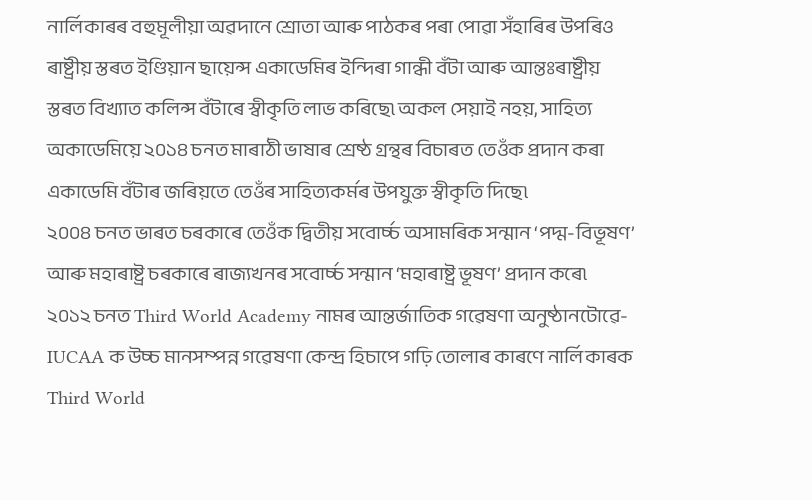নাৰ্লিকাৰৰ বহুমূলীয়া অৱদানে শ্ৰোতা আৰু পাঠকৰ পৰা পোৱা সঁহাৰিৰ উপৰিও ৰাষ্ট্ৰীয় স্তৰত ইণ্ডিয়ান ছায়েন্স একাডেমিৰ ইন্দিৰা গান্ধী বঁটা আৰু আন্তঃৰাষ্ট্ৰীয় স্তৰত বিখ্যাত কলিন্স বঁটাৰে স্বীকৃতি লাভ কৰিছে৷ অকল সেয়াই নহয়, সাহিত্য অকাডেমিয়ে ২০১৪ চনত মাৰাঠী ভাষাৰ শ্ৰেষ্ঠ গ্ৰন্থৰ বিচাৰত তেওঁক প্ৰদান কৰা একাডেমি বঁটাৰ জৰিয়তে তেওঁৰ সাহিত্যকৰ্মৰ উপযুক্ত স্বীকৃতি দিছে৷
২০০৪ চনত ভাৰত চৰকাৰে তেওঁক দ্বিতীয় সবোৰ্চ্চ অসামৰিক সন্মান ‘পদ্ম-বিভূষণ’ আৰু মহাৰাষ্ট্ৰ চৰকাৰে ৰাজ্যখনৰ সবোৰ্চ্চ সন্মান ‘মহাৰাষ্ট্ৰ ভূষণ’ প্ৰদান কৰে৷
২০১২ চনত Third World Academy নামৰ আন্তৰ্জাতিক গৱেষণা অনুষ্ঠানটোৱে- IUCAA ক উচ্চ মানসম্পন্ন গৱেষণা কেন্দ্ৰ হিচাপে গঢ়ি তোলাৰ কাৰণে নাৰ্লিকাৰক Third World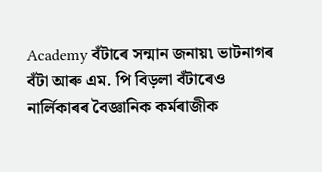Academy বঁটাৰে সন্মান জনায়৷ ভাটনাগৰ বঁটা আৰু এম. পি বিড়লা বঁটাৰেও নাৰ্লিকাৰৰ বৈজ্ঞানিক কৰ্মৰাজীক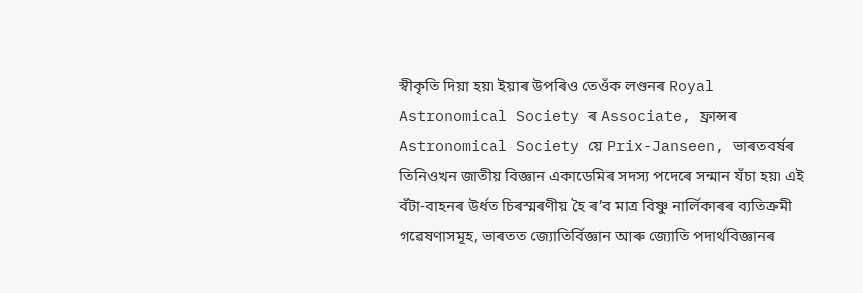স্বীকৃতি দিয়া হয়৷ ইয়াৰ উপৰিও তেওঁক লণ্ডনৰ Royal Astronomical Society ৰ Associate, ফ্ৰান্সৰ Astronomical Society য়ে Prix-Janseen, ভাৰতবৰ্ষৰ তিনিওখন জাতীয় বিজ্ঞান একাডেমিৰ সদস্য পদেৰে সন্মান যঁচা হয়৷ এই বঁটা-বাহনৰ উৰ্ধত চিৰস্মৰণীয় হৈ ৰ’ব মাত্ৰ বিষ্ণু নাৰ্লিকাৰৰ ব্যতিক্ৰমী গৱেষণাসমূহ, ভাৰতত জ্যোতিৰ্বিজ্ঞান আৰু জ্যোতি পদাৰ্থবিজ্ঞানৰ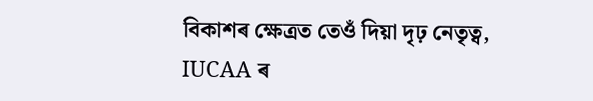বিকাশৰ ক্ষেত্ৰত তেওঁ দিয়া দৃঢ় নেতৃত্ব, IUCAA ৰ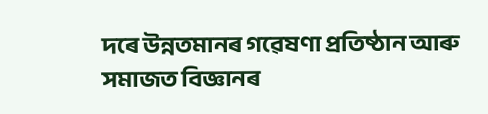দৰে উন্নতমানৰ গৱেষণা প্ৰতিষ্ঠান আৰু সমাজত বিজ্ঞানৰ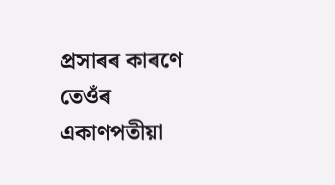প্ৰসাৰৰ কাৰণে তেওঁৰ একাণপতীয়া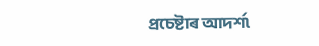প্ৰচেষ্টাৰ আদৰ্শ৷